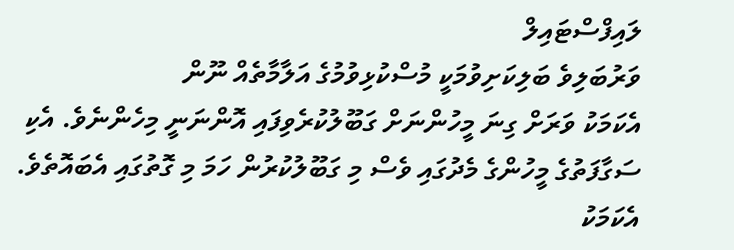ލައިފްސްޓައިލް
ވަރުބަލިވެ ބަލިކަށިވުމަކީ މުސްކުޅިވުމުގެ އަލާމާތެއް ނޫން
އެކަމަކު ވަރަށް ގިނަ މީހުންނަށް ގަބޫލުކުރެވިފައި އޮންނަނީ މިހެންނެވެ. އެކި ސަގާފަތުގެ މީހުންގެ މެދުގައި ވެސް މި ގަބޫލުކުރުން ހަމަ މި ގޮތުގައި އެބައޮތެވެ. އެކަމަކު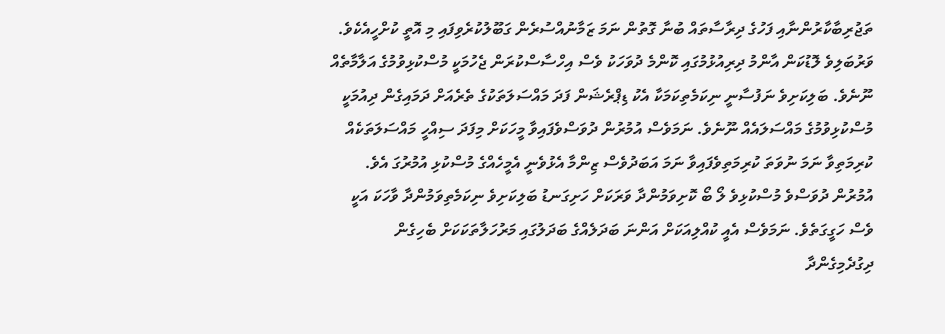ތަޖުރިބާކާރުންނާއި ފަހުގެ ދިރާސާތައް ބުނާ ގޮތުން ނަމަ ޒަމާނުއްސުރެން ގަބޫލުކުރެވިފައި މި އޮތީ ކުށްހީއެކެވެ.
ވަރުބަލިވެ ލޮޑުކަން އާންމު ދިރިއުޅުމުގައި ކޮންމެ ދުވަހަކު ވެސް އިހްސާސްކުރަން ޖެހުމަކީ މުސްކުޅިވުމުގެ އަލާމާތެއް ނޫނެވެ. ބަލިކަށިވެ ނަފުސާނީ ނިކަމެތިކަމަކާ އެކު ޑިޕްރެޝަން ފަދަ މައްސަލަތަކުގެ ތެރެއަށް ދަމައިގެން ދިއުމަކީ މުސްކުޅިވުމުގެ މައްސަލައެއް ނޫނެވެ. ނަމަވެސް އުމުރުން ދުވަސްވެފައިވާ މީހަކަށް މިފަދަ ސިއްހީ މައްސަލަތަކެއް ކުރިމަތިވާ ނަމަ ނުވަތަ ކުރިމަތިވެފައިވާ ނަމަ އަބަދުވެސް ޒިންމާ އެޅުވެނީ އެމީހެއްގެ މުސްކުޅި އުމުރުގަ އެވެ.
އުމުރުން ދުވަސްވެ މުސްކުޅިވެ ލޯ ބޯ ކޮށިވަމުންދާ ވަރަކަށް ހަށިގަނޑު ބަލިކަށިވެ ނިކަމެތިވަމުންދާ ވާހަކަ އަކީ ވެސް ހަގީގަތެވެ. ނަމަވެސް އެއީ ކުއްލިއަކަށް އަންނަ ބަދަލެއްގެ ބަދަލުގައި މަރުހަލާތަކަކަށް ބެހިގެން ދިގުދެމިގެންދާ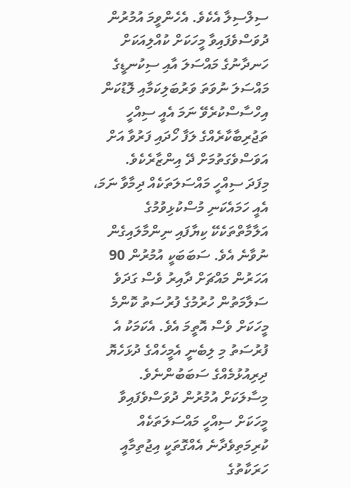ސިލްސިލާ އެކެވެ. އެހެންވީމަ އުމުރުން ދުވަސްވެފައިވާ މީހަކަށް ކުއްލިއަކަށް ހަނދާނުގެ މައްސަލަ އާއި ސިކުނޑީގެ މައްސަލަ ނުވަތަ ވަރުބަލިކަމާއި ލޮޑުކަން އިހްސާސްކުރެވޭ ނަމަ އެއީ ސިއްހީ ތަޖުރިބާކާރެއްގެ ލަފާ ހޯދައި ފަރުވާ އަށް އަވަސްވެގަތުމަށް ދޭ އިންޒާރެކެވެ.
މިފަދަ ސިއްހީ މައްސަލަތަކެއް ދިމާވާ ނަމަ، އެއީ ހަމައެކަނި މުސްކުޅިވުމުގެ އަލާމާތްތަކެކޭ ކިޔާފައި ނިންމާލައިގެން ނުވާނެ އެވެ. ސަބަބަކީ އުމުރުން 90 އަހަރުން މައްޗަށް ދާއިރު ވެސް ގަދަވެ ސަލާމަތުން ހުރުމުގެ ފުރުސަތު ކޮންމެ މީހަކަށް ވެސް އޮތީމަ އެވެ. އެކަމަކު އެ ފުރުސަތު މި ލިބެނީ އެމީހެއްގެ ދުޅަހެޔޮ ދިރިއުޅުމެއްގެ ސަބަބުންނެވެ.
މިސާލަކަށް އުމުރުން ދުވަސްވެފައިވާ މީހަކަށް ސިއްހީ މައްސަލަތަކެއް ކުރިމަތިވެދާނެ އެއްގޮތަކީ އިޖުތިމާއީ ހަރަކާތުގެ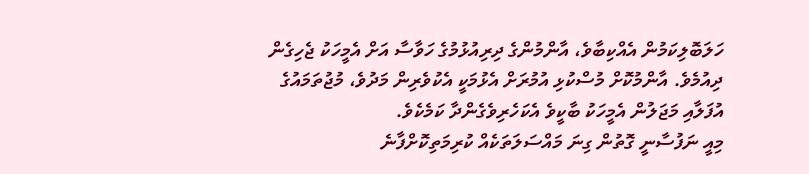ހަލަބޮލިކަމުން އެއްކިބާވެ، އާންމުންގެ ދިރިއުޅުމުގެ ހަވާސާ އަށް އެމީހަކު ޖެހިގެން ދިއުމެވެ. އާންމުކޮށް މުސްކުޅި އުމުރަށް އެޅުމަކީ އެކުވެރިން މަދުވެ، މުޖުތަމައުގެ އުފަލާއި މަޖަލުން އެމީހަކު ބާކީވެ އެކަހެރިވެގެންދާ ކަމެކެވެ.
މިއީ ނަފުސާނީ ގޮތުން ގިނަ މައްސަލަތަކެއް ކުރިމަތިކޮށްފާނެ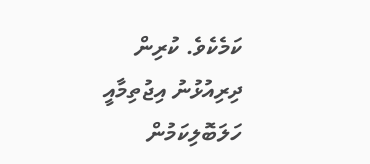ކަމެކެވެ. ކުރިން ދިރިއުޅުނު އިޖުތިމާއީ ހަލަބޮލިކަމުން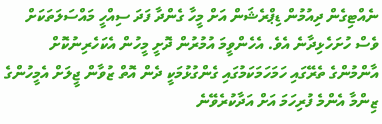ނެއްޓިގެން ދިއުމުން ޑިޕްރެޝަން އަށް މީހާ ގެންދާ ފަދަ ސިއްހީ މައްސަލަތަކަށް ވެސް ހުށަހެޅިދާނެ އެވެ. އެހެންވީމަ އުމުރުން ދޮށީ މީހުން އެކަހެރިނުކޮށް އާންމުންގެ ތެރޭގައި ހަމަހަމަކަމުގައި ގެންގުޅުމަކީ ދެން އޮތް ޒުވާން ޖީލަށް އެމީހުންގެ ޒިންމާ އެންމެ ފުރިހަމަ އަށް އަދާކުރެވޭނެ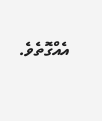އެއްގޮތެވެ.